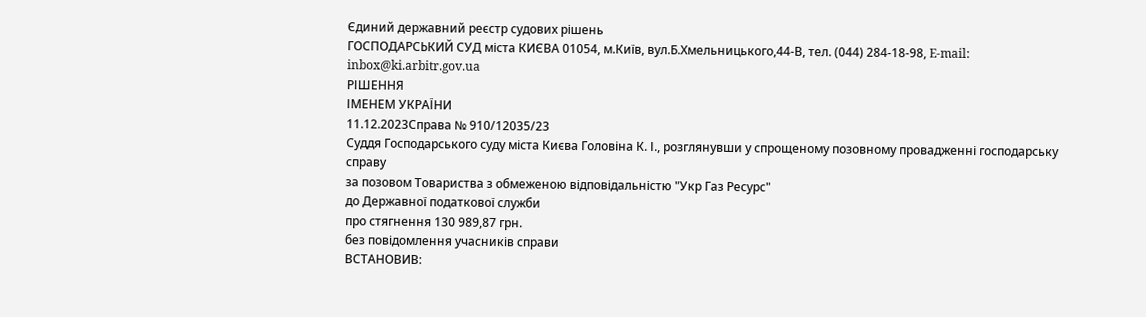Єдиний державний реєстр судових рішень
ГОСПОДАРСЬКИЙ СУД міста КИЄВА 01054, м.Київ, вул.Б.Хмельницького,44-В, тел. (044) 284-18-98, E-mail: inbox@ki.arbitr.gov.ua
РІШЕННЯ
ІМЕНЕМ УКРАЇНИ
11.12.2023Справа № 910/12035/23
Суддя Господарського суду міста Києва Головіна К. І., розглянувши у спрощеному позовному провадженні господарську справу
за позовом Товариства з обмеженою відповідальністю "Укр Газ Ресурс"
до Державної податкової служби
про стягнення 130 989,87 грн.
без повідомлення учасників справи
ВСТАНОВИВ: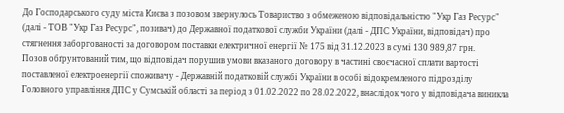До Господарського суду міста Києва з позовом звернулось Товариство з обмеженою відповідальністю "Укр Газ Ресурс" (далі - ТОВ "Укр Газ Ресурс", позивач) до Державної податкової служби України (далі - ДПС України, відповідач) про стягнення заборгованості за договором поставки електричної енергії № 175 від 31.12.2023 в сумі 130 989,87 грн.
Позов обґрунтований тим, що відповідач порушив умови вказаного договору в частині своєчасної сплати вартості поставленої електроенергії споживачу - Державній податковій службі України в особі відокремленого підрозділу Головного управління ДПС у Сумській області за період з 01.02.2022 по 28.02.2022, внаслідок чого у відповідача виникла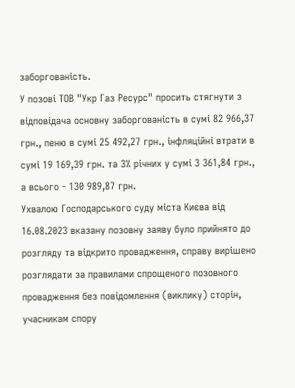заборгованість.
У позові ТОВ "Укр Газ Ресурс" просить стягнути з відповідача основну заборгованість в сумі 82 966,37 грн., пеню в сумі 25 492,27 грн., інфляційні втрати в сумі 19 169,39 грн. та 3% річних у сумі 3 361,84 грн., а всього - 130 989,87 грн.
Ухвалою Господарського суду міста Києва від 16.08.2023 вказану позовну заяву було прийнято до розгляду та відкрито провадження, справу вирішено розглядати за правилами спрощеного позовного провадження без повідомлення (виклику) сторін, учасникам спору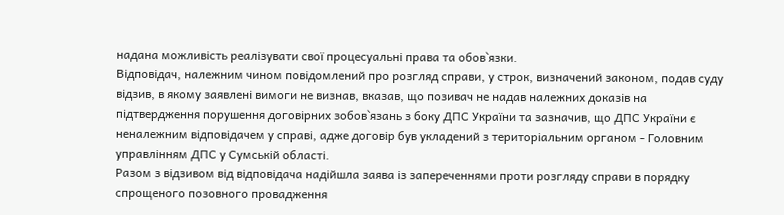надана можливість реалізувати свої процесуальні права та обов`язки.
Відповідач, належним чином повідомлений про розгляд справи, у строк, визначений законом, подав суду відзив, в якому заявлені вимоги не визнав, вказав, що позивач не надав належних доказів на підтвердження порушення договірних зобов`язань з боку ДПС України та зазначив, що ДПС України є неналежним відповідачем у справі, адже договір був укладений з територіальним органом - Головним управлінням ДПС у Сумській області.
Разом з відзивом від відповідача надійшла заява із запереченнями проти розгляду справи в порядку спрощеного позовного провадження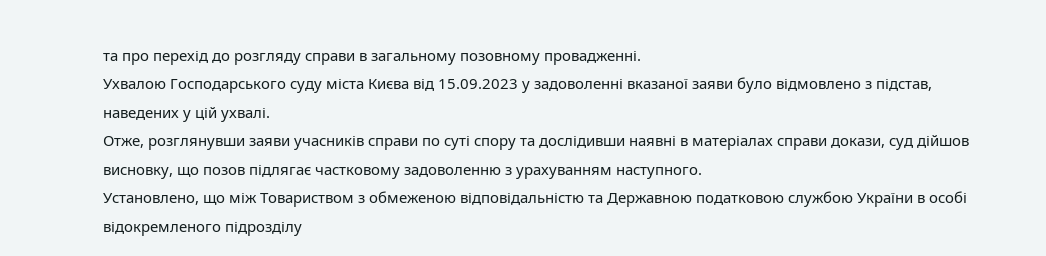та про перехід до розгляду справи в загальному позовному провадженні.
Ухвалою Господарського суду міста Києва від 15.09.2023 у задоволенні вказаної заяви було відмовлено з підстав, наведених у цій ухвалі.
Отже, розглянувши заяви учасників справи по суті спору та дослідивши наявні в матеріалах справи докази, суд дійшов висновку, що позов підлягає частковому задоволенню з урахуванням наступного.
Установлено, що між Товариством з обмеженою відповідальністю та Державною податковою службою України в особі відокремленого підрозділу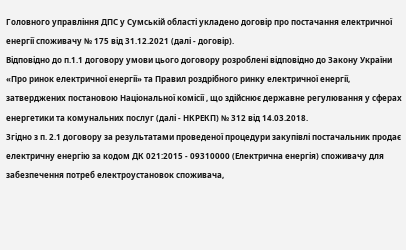Головного управління ДПС у Сумській області укладено договір про постачання електричної енергії споживачу № 175 від 31.12.2021 (далі - договір).
Відповідно до п.1.1 договору умови цього договору розроблені відповідно до Закону України «Про ринок електричної енергії» та Правил роздрібного ринку електричної енергії, затверджених постановою Національної комісії , що здійснює державне регулювання у сферах енергетики та комунальних послуг (далі - НКРЕКП) № 312 від 14.03.2018.
Згідно з п. 2.1 договору за результатами проведеної процедури закупівлі постачальник продає електричну енергію за кодом ДК 021:2015 - 09310000 (Електрична енергія) споживачу для забезпечення потреб електроустановок споживача,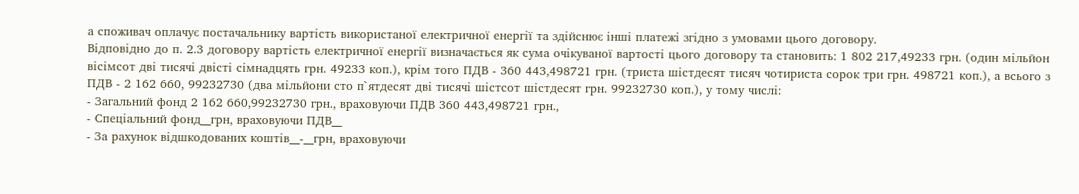а споживач оплачує постачальнику вартість використаної електричної енергії та здійснює інші платежі згідно з умовами цього договору.
Відповідно до п. 2.3 договору вартість електричної енергії визначається як сума очікуваної вартості цього договору та становить: 1 802 217,49233 грн. (один мільйон вісімсот дві тисячі двісті сімнадцять грн. 49233 коп.), крім того ПДВ - 360 443,498721 грн. (триста шістдесят тисяч чотириста сорок три грн. 498721 коп.), а всього з ПДВ - 2 162 660, 99232730 (два мільйони сто п`ятдесят дві тисячі шістсот шістдесят грн. 99232730 коп.), у тому числі:
- Загальний фонд 2 162 660,99232730 грн., враховуючи ПДВ 360 443,498721 грн.,
- Спеціальний фонд__грн, враховуючи ПДВ__
- За рахунок відшкодованих коштів__-__грн, враховуючи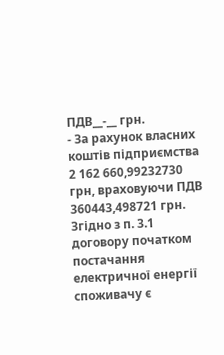ПДВ__-__ грн.
- За рахунок власних коштів підприємства 2 162 660,99232730 грн, враховуючи ПДВ 360443,498721 грн.
Згідно з п. 3.1 договору початком постачання електричної енергії споживачу є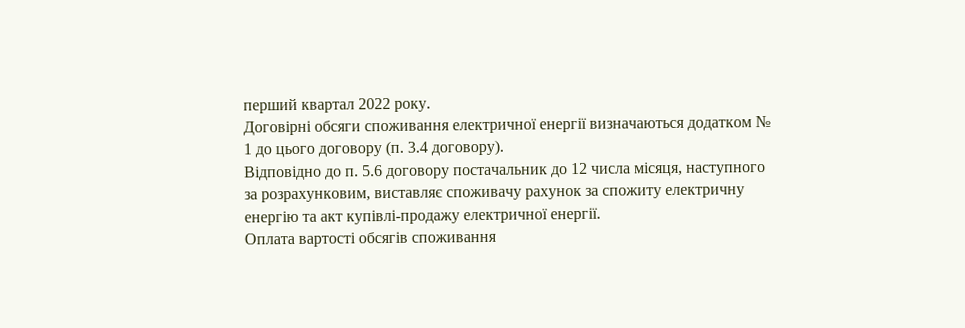перший квартал 2022 року.
Договірні обсяги споживання електричної енергії визначаються додатком № 1 до цього договору (п. 3.4 договору).
Відповідно до п. 5.6 договору постачальник до 12 числа місяця, наступного за розрахунковим, виставляє споживачу рахунок за спожиту електричну енергію та акт купівлі-продажу електричної енергії.
Оплата вартості обсягів споживання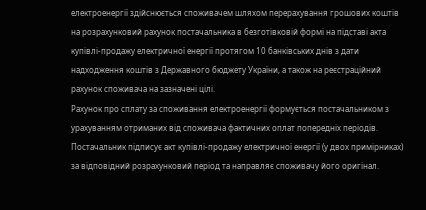електроенергії здійснюється споживачем шляхом перерахування грошових коштів на розрахунковий рахунок постачальника в безготівковій формі на підставі акта купівлі-продажу електричної енергії протягом 10 банківських днів з дати надходження коштів з Державного бюджету України, а також на реєстраційний рахунок споживача на зазначені цілі.
Рахунок про сплату за споживання електроенергії формується постачальником з урахуванням отриманих від споживача фактичних оплат попередніх періодів.
Постачальник підписує акт купівлі-продажу електричної енергії (у двох примірниках) за відповідний розрахунковий період та направляє споживачу його оригінал.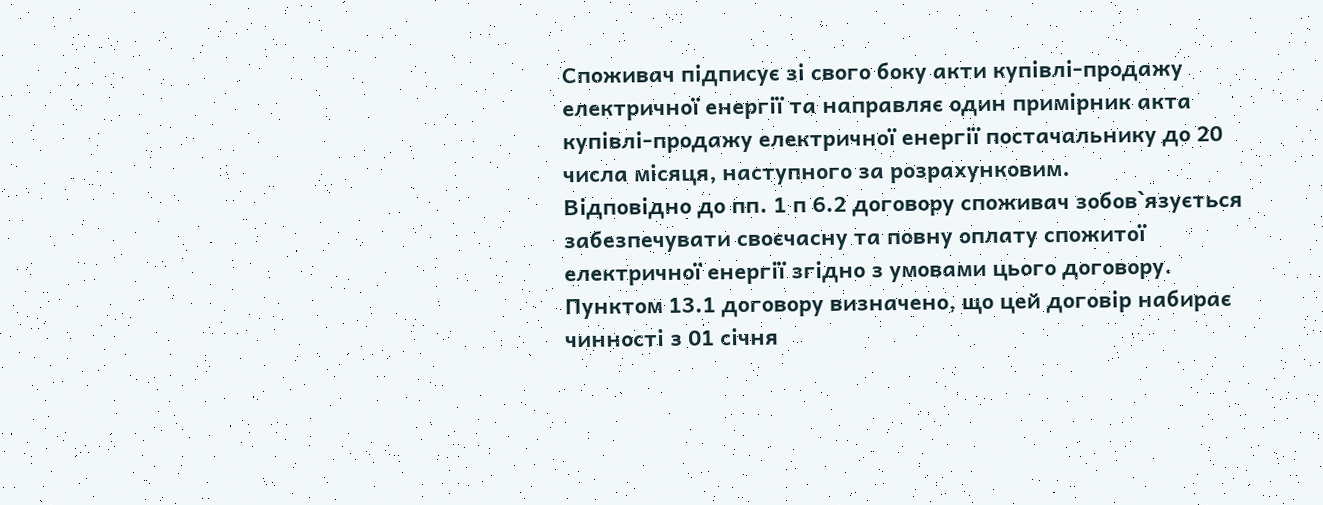Споживач підписує зі свого боку акти купівлі-продажу електричної енергії та направляє один примірник акта купівлі-продажу електричної енергії постачальнику до 20 числа місяця, наступного за розрахунковим.
Відповідно до пп. 1 п 6.2 договору споживач зобов`язується забезпечувати своєчасну та повну оплату спожитої електричної енергії згідно з умовами цього договору.
Пунктом 13.1 договору визначено, що цей договір набирає чинності з 01 січня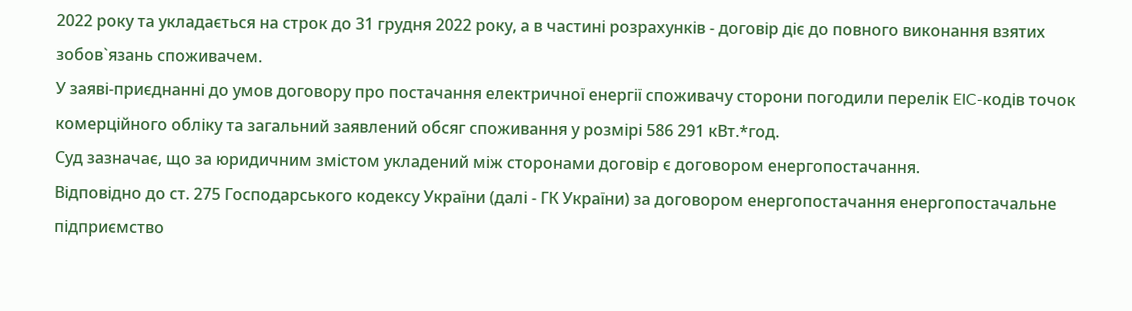2022 року та укладається на строк до 31 грудня 2022 року, а в частині розрахунків - договір діє до повного виконання взятих зобов`язань споживачем.
У заяві-приєднанні до умов договору про постачання електричної енергії споживачу сторони погодили перелік EIC-кодів точок комерційного обліку та загальний заявлений обсяг споживання у розмірі 586 291 кВт.*год.
Суд зазначає, що за юридичним змістом укладений між сторонами договір є договором енергопостачання.
Відповідно до ст. 275 Господарського кодексу України (далі - ГК України) за договором енергопостачання енергопостачальне підприємство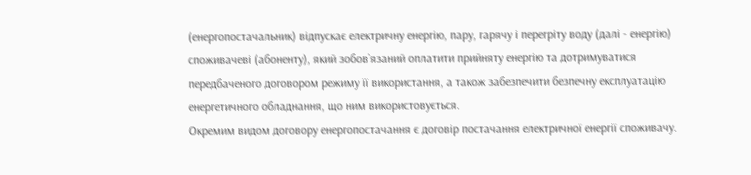(енергопостачальник) відпускає електричну енергію, пару, гарячу і перегріту воду (далі - енергію) споживачеві (абоненту), який зобов`язаний оплатити прийняту енергію та дотримуватися передбаченого договором режиму її використання, а також забезпечити безпечну експлуатацію енергетичного обладнання, що ним використовується.
Окремим видом договору енергопостачання є договір постачання електричної енергії споживачу.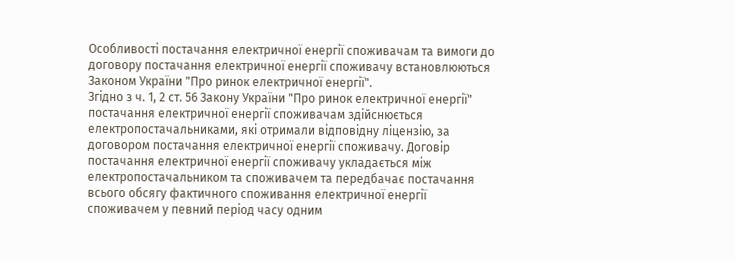Особливості постачання електричної енергії споживачам та вимоги до договору постачання електричної енергії споживачу встановлюються Законом України "Про ринок електричної енергії".
Згідно з ч. 1, 2 ст. 56 Закону України "Про ринок електричної енергії" постачання електричної енергії споживачам здійснюється електропостачальниками, які отримали відповідну ліцензію, за договором постачання електричної енергії споживачу. Договір постачання електричної енергії споживачу укладається між електропостачальником та споживачем та передбачає постачання всього обсягу фактичного споживання електричної енергії споживачем у певний період часу одним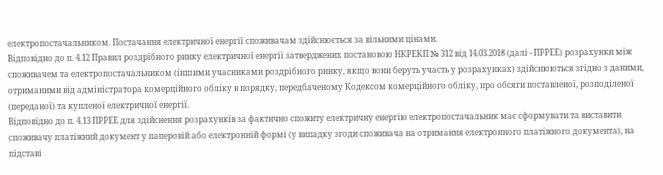електропостачальником. Постачання електричної енергії споживачам здійснюється за вільними цінами.
Відповідно до п. 4.12 Правил роздрібного ринку електричної енергії затверджених постановою НКРЕКП № 312 від 14.03.2018 (далі - ПРРЕЕ) розрахунки між споживачем та електропостачальником (іншими учасниками роздрібного ринку, якщо вони беруть участь у розрахунках) здійснюються згідно з даними, отриманими від адміністратора комерційного обліку в порядку, передбаченому Кодексом комерційного обліку, про обсяги поставленої, розподіленої (переданої) та купленої електричної енергії.
Відповідно до п. 4.13 ПРРЕЕ для здійснення розрахунків за фактично спожиту електричну енергію електропостачальник має сформувати та виставити споживачу платіжний документ у паперовій або електронній формі (у випадку згоди споживача на отримання електронного платіжного документа), на підставі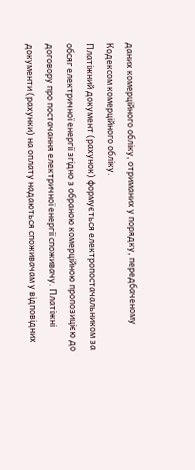даних комерційного обліку, отриманих у порядку, передбаченому Кодексом комерційного обліку.
Платіжний документ (рахунок) формується електропостачальником за обсяг електричної енергії згідно з обраною комерційною пропозицією до договору про постачання електричної енергії споживачу. Платіжні документи (рахунки) на оплату надаються споживачам у відповідних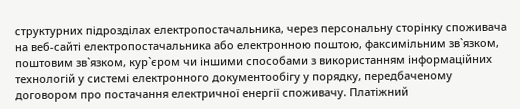структурних підрозділах електропостачальника, через персональну сторінку споживача на веб-сайті електропостачальника або електронною поштою, факсимільним зв`язком, поштовим зв`язком, кур`єром чи іншими способами з використанням інформаційних технологій у системі електронного документообігу у порядку, передбаченому договором про постачання електричної енергії споживачу. Платіжний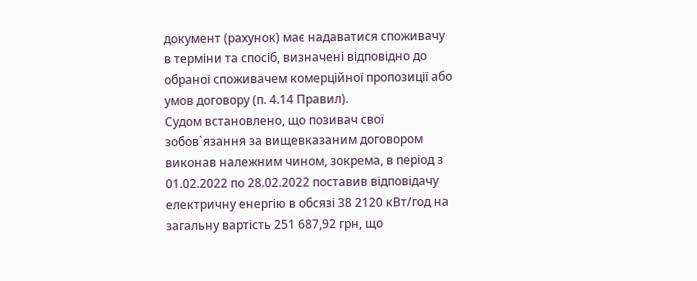документ (рахунок) має надаватися споживачу в терміни та спосіб, визначені відповідно до обраної споживачем комерційної пропозиції або умов договору (п. 4.14 Правил).
Судом встановлено, що позивач свої зобов`язання за вищевказаним договором виконав належним чином, зокрема, в період з 01.02.2022 по 28.02.2022 поставив відповідачу електричну енергію в обсязі 38 2120 кВт/год на загальну вартість 251 687,92 грн, що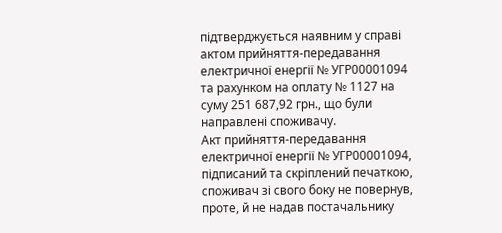підтверджується наявним у справі актом прийняття-передавання електричної енергії № УГР00001094 та рахунком на оплату № 1127 на суму 251 687,92 грн., що були направлені споживачу.
Акт прийняття-передавання електричної енергії № УГР00001094, підписаний та скріплений печаткою, споживач зі свого боку не повернув, проте, й не надав постачальнику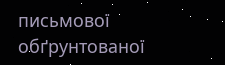письмової обґрунтованої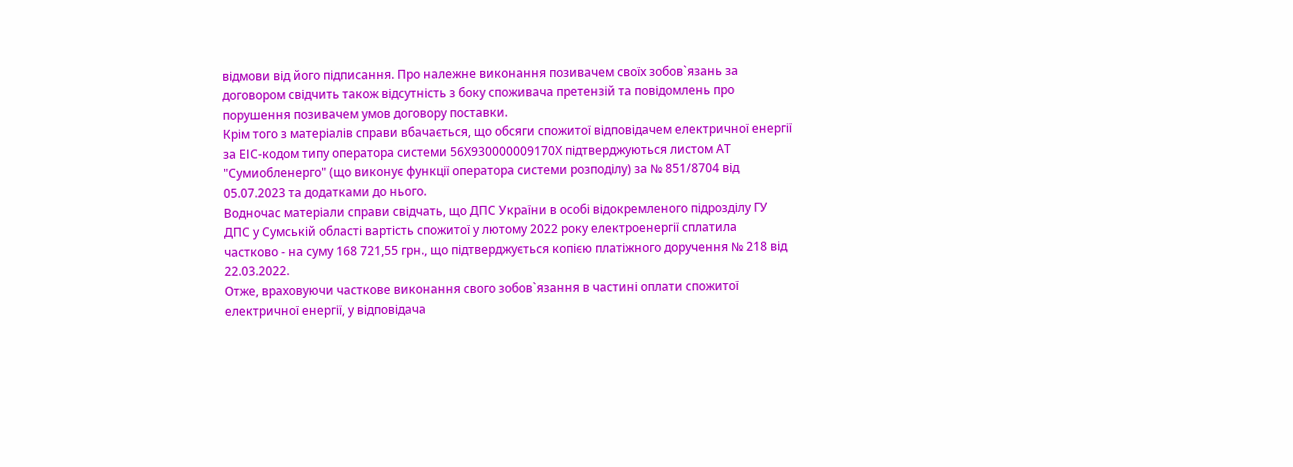відмови від його підписання. Про належне виконання позивачем своїх зобов`язань за договором свідчить також відсутність з боку споживача претензій та повідомлень про порушення позивачем умов договору поставки.
Крім того з матеріалів справи вбачається, що обсяги спожитої відповідачем електричної енергії за ЕІС-кодом типу оператора системи 56Х930000009170Х підтверджуються листом АТ "Сумиобленерго" (що виконує функції оператора системи розподілу) за № 851/8704 від 05.07.2023 та додатками до нього.
Водночас матеріали справи свідчать, що ДПС України в особі відокремленого підрозділу ГУ ДПС у Сумській області вартість спожитої у лютому 2022 року електроенергії сплатила частково - на суму 168 721,55 грн., що підтверджується копією платіжного доручення № 218 від 22.03.2022.
Отже, враховуючи часткове виконання свого зобов`язання в частині оплати спожитої електричної енергії, у відповідача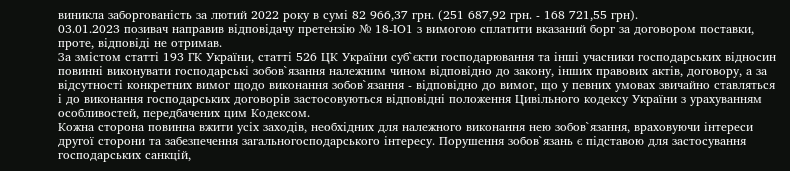виникла заборгованість за лютий 2022 року в сумі 82 966,37 грн. (251 687,92 грн. - 168 721,55 грн).
03.01.2023 позивач направив відповідачу претензію № 18-ІО1 з вимогою сплатити вказаний борг за договором поставки, проте, відповіді не отримав.
За змістом статті 193 ГК України, статті 526 ЦК України суб`єкти господарювання та інші учасники господарських відносин повинні виконувати господарські зобов`язання належним чином відповідно до закону, інших правових актів, договору, а за відсутності конкретних вимог щодо виконання зобов`язання - відповідно до вимог, що у певних умовах звичайно ставляться і до виконання господарських договорів застосовуються відповідні положення Цивільного кодексу України з урахуванням особливостей, передбачених цим Кодексом.
Кожна сторона повинна вжити усіх заходів, необхідних для належного виконання нею зобов`язання, враховуючи інтереси другої сторони та забезпечення загальногосподарського інтересу. Порушення зобов`язань є підставою для застосування господарських санкцій,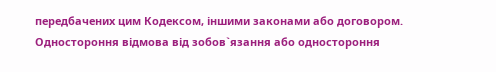передбачених цим Кодексом, іншими законами або договором.
Одностороння відмова від зобов`язання або одностороння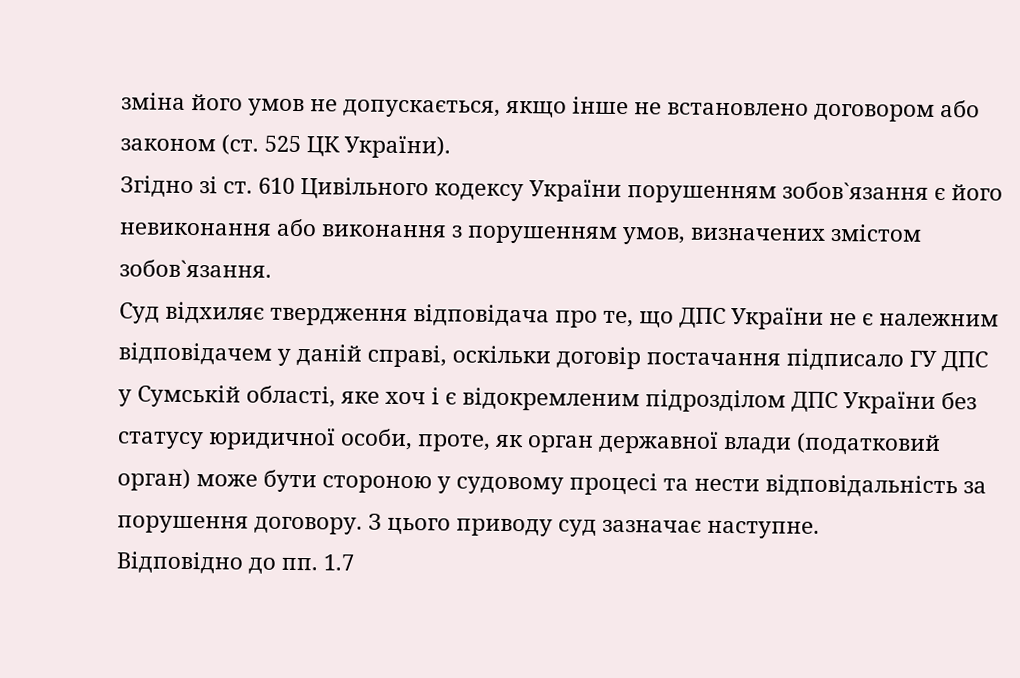зміна його умов не допускається, якщо інше не встановлено договором або законом (ст. 525 ЦК України).
Згідно зі ст. 610 Цивільного кодексу України порушенням зобов`язання є його невиконання або виконання з порушенням умов, визначених змістом зобов`язання.
Суд відхиляє твердження відповідача про те, що ДПС України не є належним відповідачем у даній справі, оскільки договір постачання підписало ГУ ДПС у Сумській області, яке хоч і є відокремленим підрозділом ДПС України без статусу юридичної особи, проте, як орган державної влади (податковий орган) може бути стороною у судовому процесі та нести відповідальність за порушення договору. З цього приводу суд зазначає наступне.
Відповідно до пп. 1.7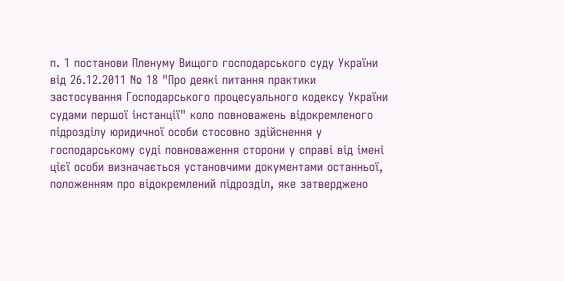п. 1 постанови Пленуму Вищого господарського суду України від 26.12.2011 № 18 "Про деякі питання практики застосування Господарського процесуального кодексу України судами першої інстанції" коло повноважень відокремленого підрозділу юридичної особи стосовно здійснення у господарському суді повноваження сторони у справі від імені цієї особи визначається установчими документами останньої, положенням про відокремлений підрозділ, яке затверджено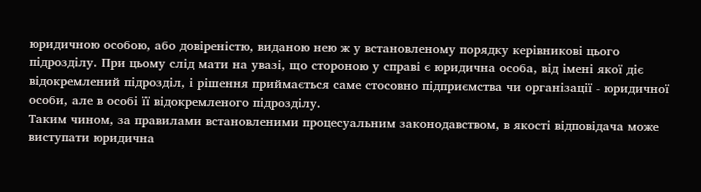юридичною особою, або довіреністю, виданою нею ж у встановленому порядку керівникові цього підрозділу. При цьому слід мати на увазі, що стороною у справі є юридична особа, від імені якої діє відокремлений підрозділ, і рішення приймається саме стосовно підприємства чи організації - юридичної особи, але в особі її відокремленого підрозділу.
Таким чином, за правилами встановленими процесуальним законодавством, в якості відповідача може виступати юридична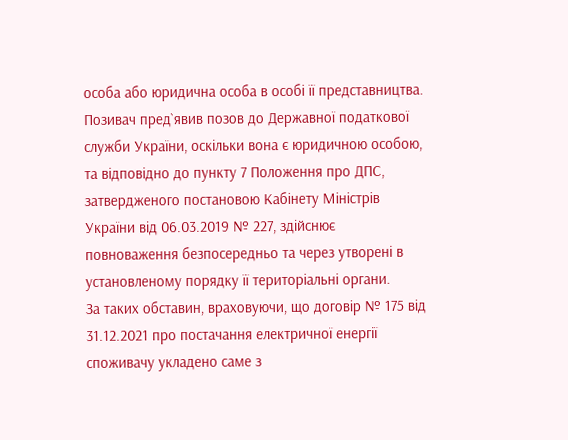особа або юридична особа в особі її представництва.
Позивач пред`явив позов до Державної податкової служби України, оскільки вона є юридичною особою, та відповідно до пункту 7 Положення про ДПС, затвердженого постановою Кабінету Міністрів України від 06.03.2019 № 227, здійснює повноваження безпосередньо та через утворені в установленому порядку її територіальні органи.
За таких обставин, враховуючи, що договір № 175 від 31.12.2021 про постачання електричної енергії споживачу укладено саме з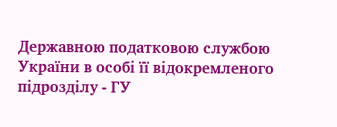Державною податковою службою України в особі її відокремленого підрозділу - ГУ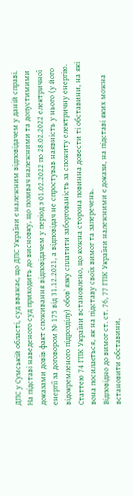ДПС у Сумській області, суд вважає, що ДПС України є належним відповідачем у даній справі.
На підставі наведеного суд приходить до висновку, що позивач належними та допустимими доказами довів факт споживання відповідачем у період з 01.02.2022 по 28.02.2022 електричної енергії за договором № 175 від 31.12.2021, а відповідач не спростував наявність у нього (у його відокремленого підрозділу) обов`язку сплатити заборгованість за спожиту електричну енергію.
Статтею 74 ГПК України встановлено, що кожна сторона повинна довести ті обставини, на які вона посилається, як на підставу своїх вимог та заперечень.
Відповідно до вимог ст. ст. 76, 77 ГПК України належними є докази, на підставі яких можна встановити обставини,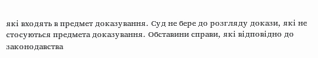які входять в предмет доказування. Суд не бере до розгляду докази, які не стосуються предмета доказування. Обставини справи, які відповідно до законодавства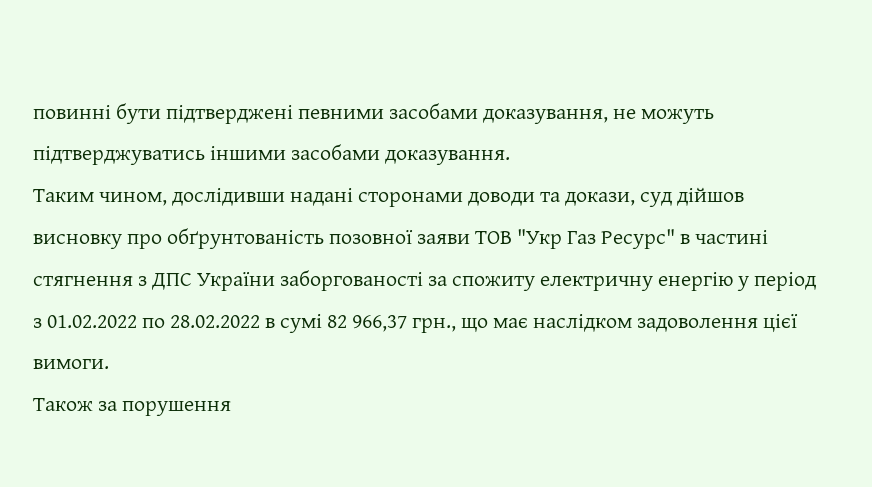повинні бути підтверджені певними засобами доказування, не можуть підтверджуватись іншими засобами доказування.
Таким чином, дослідивши надані сторонами доводи та докази, суд дійшов висновку про обґрунтованість позовної заяви ТОВ "Укр Газ Ресурс" в частині стягнення з ДПС України заборгованості за спожиту електричну енергію у період з 01.02.2022 по 28.02.2022 в сумі 82 966,37 грн., що має наслідком задоволення цієї вимоги.
Також за порушення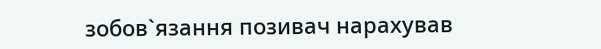зобов`язання позивач нарахував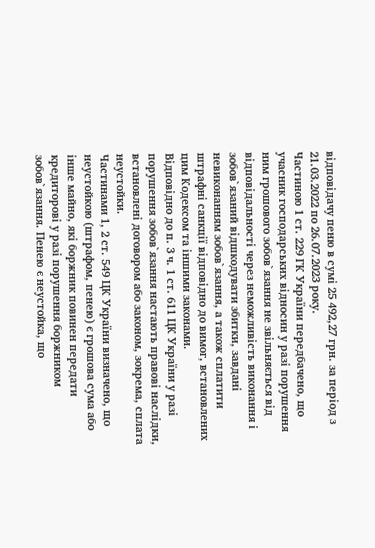відповідачу пеню в сумі 25 492,27 грн. за період з 21.03.2022 по 26.07.2023 року.
Частиною 1 ст. 229 ГК України передбачено, що учасник господарських відносин у разі порушення ним грошового зобов`язання не звільняється від відповідальності через неможливість виконання і зобов`язаний відшкодувати збитки, завдані невиконанням зобов`язання, а також сплатити штрафні санкції відповідно до вимог, встановлених цим Кодексом та іншими законами.
Відповідно до п. 3 ч. 1 ст. 611 ЦК України у разі порушення зобов`язання настають правові наслідки, встановлені договором або законом, зокрема, сплата неустойки.
Частинами 1, 2 ст. 549 ЦК України визначено, що неустойкою (штрафом, пенею) є грошова сума або інше майно, які боржник повинен передати кредиторові у разі порушення боржником зобов`язання. Пенею є неустойка, що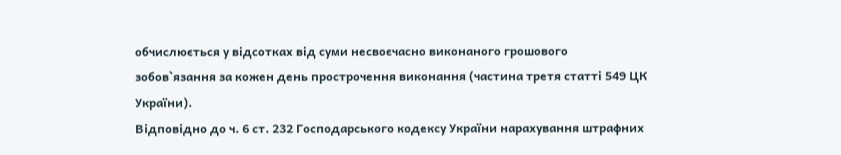обчислюється у відсотках від суми несвоєчасно виконаного грошового зобов`язання за кожен день прострочення виконання (частина третя статті 549 ЦК України).
Відповідно до ч. 6 ст. 232 Господарського кодексу України нарахування штрафних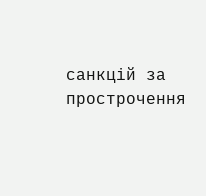санкцій за прострочення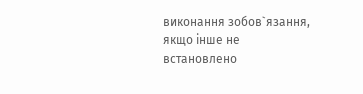виконання зобов`язання, якщо інше не встановлено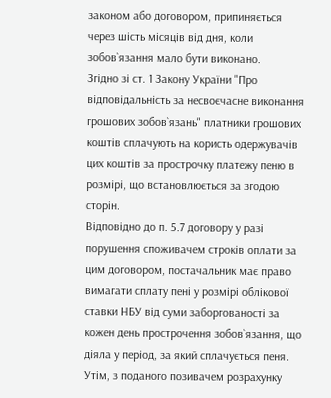законом або договором, припиняється через шість місяців від дня, коли зобов`язання мало бути виконано.
Згідно зі ст. 1 Закону України "Про відповідальність за несвоєчасне виконання грошових зобов`язань" платники грошових коштів сплачують на користь одержувачів цих коштів за прострочку платежу пеню в розмірі, що встановлюється за згодою сторін.
Відповідно до п. 5.7 договору у разі порушення споживачем строків оплати за цим договором, постачальник має право вимагати сплату пені у розмірі облікової ставки НБУ від суми заборгованості за кожен день прострочення зобов`язання, що діяла у період, за який сплачується пеня.
Утім, з поданого позивачем розрахунку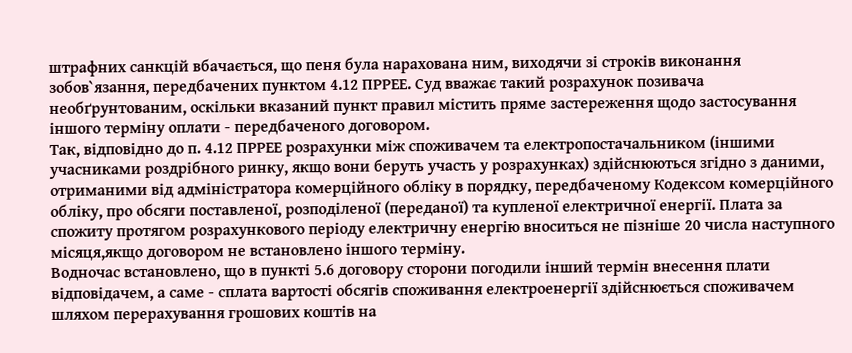штрафних санкцій вбачається, що пеня була нарахована ним, виходячи зі строків виконання зобов`язання, передбачених пунктом 4.12 ПРРЕЕ. Суд вважає такий розрахунок позивача необґрунтованим, оскільки вказаний пункт правил містить пряме застереження щодо застосування іншого терміну оплати - передбаченого договором.
Так, відповідно до п. 4.12 ПРРЕЕ розрахунки між споживачем та електропостачальником (іншими учасниками роздрібного ринку, якщо вони беруть участь у розрахунках) здійснюються згідно з даними, отриманими від адміністратора комерційного обліку в порядку, передбаченому Кодексом комерційного обліку, про обсяги поставленої, розподіленої (переданої) та купленої електричної енергії. Плата за спожиту протягом розрахункового періоду електричну енергію вноситься не пізніше 20 числа наступного місяця,якщо договором не встановлено іншого терміну.
Водночас встановлено, що в пункті 5.6 договору сторони погодили інший термін внесення плати відповідачем, а саме - сплата вартості обсягів споживання електроенергії здійснюється споживачем шляхом перерахування грошових коштів на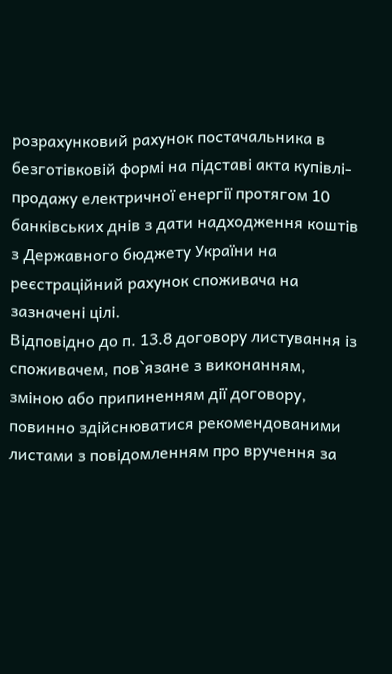розрахунковий рахунок постачальника в безготівковій формі на підставі акта купівлі-продажу електричної енергії протягом 10 банківських днів з дати надходження коштів з Державного бюджету України на реєстраційний рахунок споживача на зазначені цілі.
Відповідно до п. 13.8 договору листування із споживачем, пов`язане з виконанням, зміною або припиненням дії договору, повинно здійснюватися рекомендованими листами з повідомленням про вручення за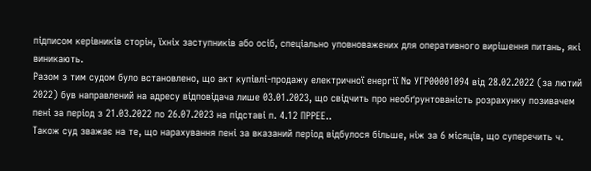підписом керівників сторін, їхніх заступників або осіб, спеціально уповноважених для оперативного вирішення питань, які виникають.
Разом з тим судом було встановлено, що акт купівлі-продажу електричної енергії № УГР00001094 від 28.02.2022 (за лютий 2022) був направлений на адресу відповідача лише 03.01.2023, що свідчить про необґрунтованість розрахунку позивачем пені за період з 21.03.2022 по 26.07.2023 на підставі п. 4.12 ПРРЕЕ..
Також суд зважає на те, що нарахування пені за вказаний період відбулося більше, ніж за 6 місяців, що суперечить ч.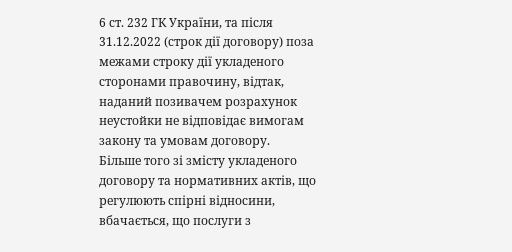6 ст. 232 ГК України, та після 31.12.2022 (строк дії договору) поза межами строку дії укладеного сторонами правочину, відтак, наданий позивачем розрахунок неустойки не відповідає вимогам закону та умовам договору.
Більше того зі змісту укладеного договору та нормативних актів, що регулюють спірні відносини, вбачається, що послуги з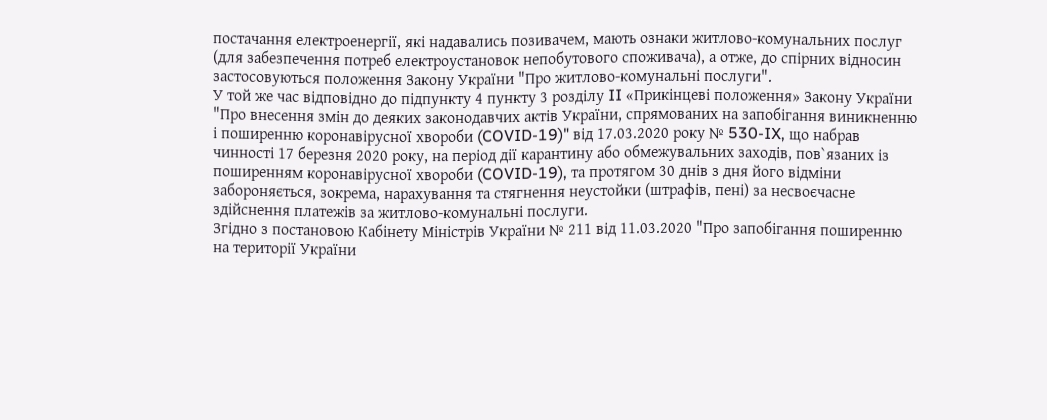постачання електроенергії, які надавались позивачем, мають ознаки житлово-комунальних послуг (для забезпечення потреб електроустановок непобутового споживача), а отже, до спірних відносин застосовуються положення Закону України "Про житлово-комунальні послуги".
У той же час відповідно до підпункту 4 пункту 3 розділу II «Прикінцеві положення» Закону України "Про внесення змін до деяких законодавчих актів України, спрямованих на запобігання виникненню і поширенню коронавірусної хвороби (COVID-19)" від 17.03.2020 року № 530-IX, що набрав чинності 17 березня 2020 року, на період дії карантину або обмежувальних заходів, пов`язаних із поширенням коронавірусної хвороби (COVID-19), та протягом 30 днів з дня його відміни забороняється, зокрема, нарахування та стягнення неустойки (штрафів, пені) за несвоєчасне здійснення платежів за житлово-комунальні послуги.
Згідно з постановою Кабінету Міністрів України № 211 від 11.03.2020 "Про запобігання поширенню на території України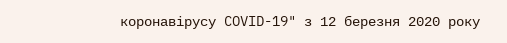коронавірусу COVID-19" з 12 березня 2020 року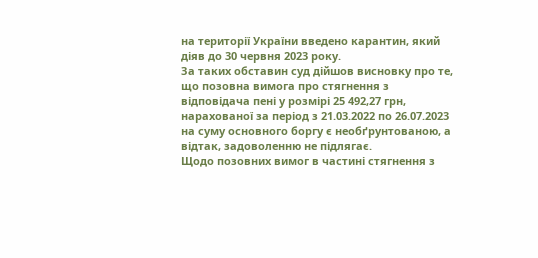на території України введено карантин, який діяв до 30 червня 2023 року.
За таких обставин суд дійшов висновку про те, що позовна вимога про стягнення з відповідача пені у розмірі 25 492,27 грн, нарахованої за період з 21.03.2022 по 26.07.2023 на суму основного боргу є необґрунтованою, а відтак, задоволенню не підлягає.
Щодо позовних вимог в частині стягнення з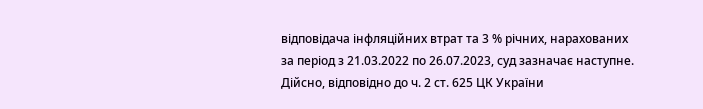відповідача інфляційних втрат та 3 % річних, нарахованих за період з 21.03.2022 по 26.07.2023, суд зазначає наступне.
Дійсно, відповідно до ч. 2 ст. 625 ЦК України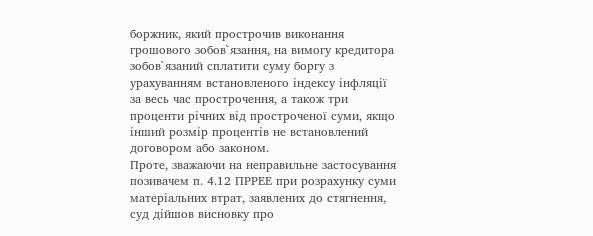боржник, який прострочив виконання грошового зобов`язання, на вимогу кредитора зобов`язаний сплатити суму боргу з урахуванням встановленого індексу інфляції за весь час прострочення, а також три проценти річних від простроченої суми, якщо інший розмір процентів не встановлений договором або законом.
Проте, зважаючи на неправильне застосування позивачем п. 4.12 ПРРЕЕ при розрахунку суми матеріальних втрат, заявлених до стягнення, суд дійшов висновку про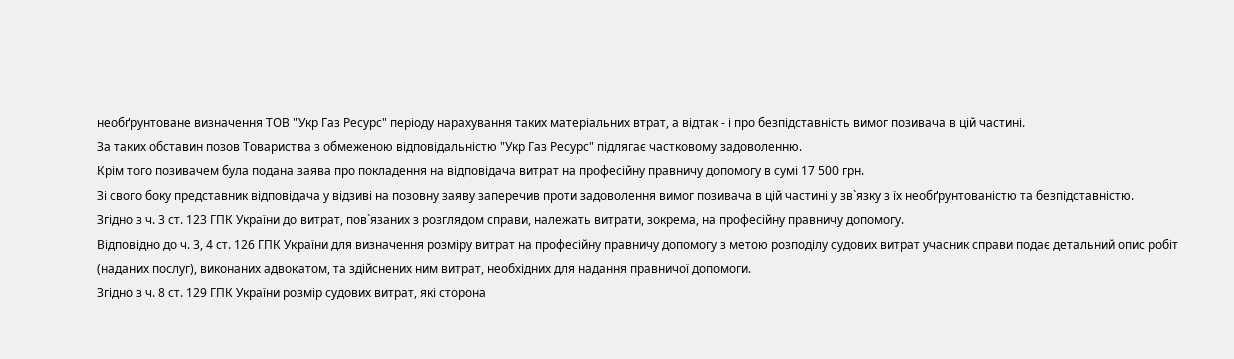необґрунтоване визначення ТОВ "Укр Газ Ресурс" періоду нарахування таких матеріальних втрат, а відтак - і про безпідставність вимог позивача в цій частині.
За таких обставин позов Товариства з обмеженою відповідальністю "Укр Газ Ресурс" підлягає частковому задоволенню.
Крім того позивачем була подана заява про покладення на відповідача витрат на професійну правничу допомогу в сумі 17 500 грн.
Зі свого боку представник відповідача у відзиві на позовну заяву заперечив проти задоволення вимог позивача в цій частині у зв`язку з їх необґрунтованістю та безпідставністю.
Згідно з ч. 3 ст. 123 ГПК України до витрат, пов`язаних з розглядом справи, належать витрати, зокрема, на професійну правничу допомогу.
Відповідно до ч. 3, 4 ст. 126 ГПК України для визначення розміру витрат на професійну правничу допомогу з метою розподілу судових витрат учасник справи подає детальний опис робіт (наданих послуг), виконаних адвокатом, та здійснених ним витрат, необхідних для надання правничої допомоги.
Згідно з ч. 8 ст. 129 ГПК України розмір судових витрат, які сторона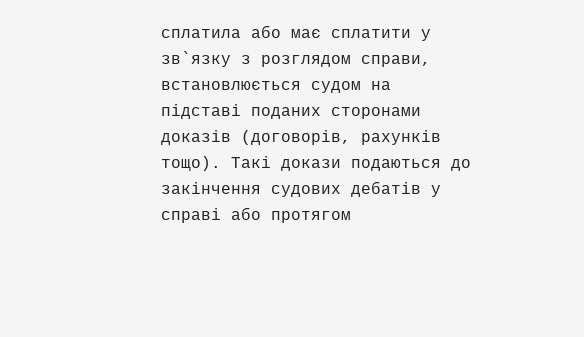сплатила або має сплатити у зв`язку з розглядом справи, встановлюється судом на підставі поданих сторонами доказів (договорів, рахунків тощо). Такі докази подаються до закінчення судових дебатів у справі або протягом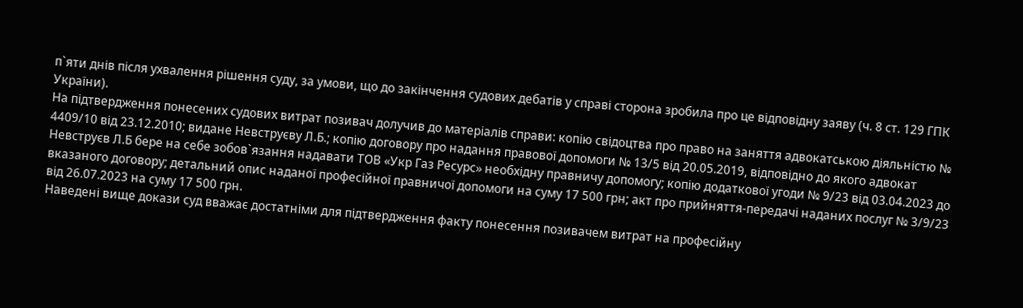п`яти днів після ухвалення рішення суду, за умови, що до закінчення судових дебатів у справі сторона зробила про це відповідну заяву (ч. 8 ст. 129 ГПК України).
На підтвердження понесених судових витрат позивач долучив до матеріалів справи: копію свідоцтва про право на заняття адвокатською діяльністю № 4409/10 від 23.12.2010; видане Невструєву Л.Б.; копію договору про надання правової допомоги № 13/5 від 20.05.2019, відповідно до якого адвокат Невструєв Л.Б бере на себе зобов`язання надавати ТОВ «Укр Газ Ресурс» необхідну правничу допомогу; копію додаткової угоди № 9/23 від 03.04.2023 до вказаного договору; детальний опис наданої професійної правничої допомоги на суму 17 500 грн; акт про прийняття-передачі наданих послуг № 3/9/23 від 26.07.2023 на суму 17 500 грн.
Наведені вище докази суд вважає достатніми для підтвердження факту понесення позивачем витрат на професійну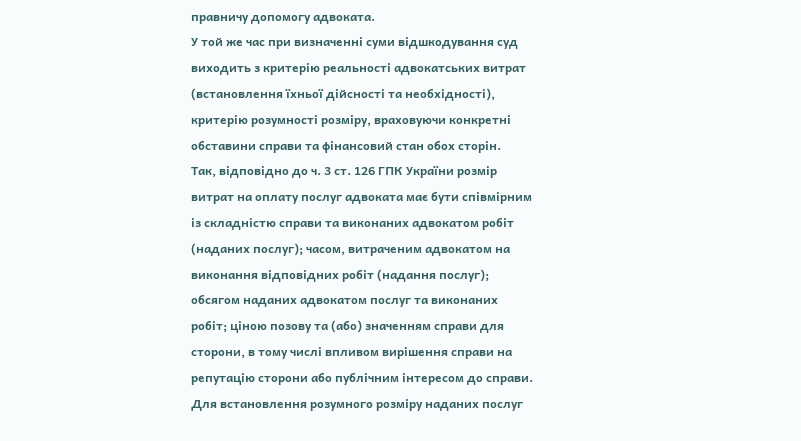правничу допомогу адвоката.
У той же час при визначенні суми відшкодування суд виходить з критерію реальності адвокатських витрат (встановлення їхньої дійсності та необхідності), критерію розумності розміру, враховуючи конкретні обставини справи та фінансовий стан обох сторін.
Так, відповідно до ч. 3 ст. 126 ГПК України розмір витрат на оплату послуг адвоката має бути співмірним із складністю справи та виконаних адвокатом робіт (наданих послуг); часом, витраченим адвокатом на виконання відповідних робіт (надання послуг); обсягом наданих адвокатом послуг та виконаних робіт; ціною позову та (або) значенням справи для сторони, в тому числі впливом вирішення справи на репутацію сторони або публічним інтересом до справи.
Для встановлення розумного розміру наданих послуг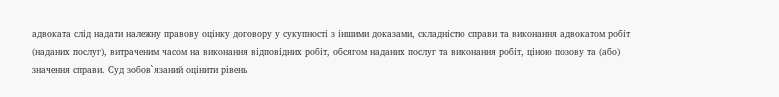адвоката слід надати належну правову оцінку договору у сукупності з іншими доказами, складністю справи та виконання адвокатом робіт (наданих послуг), витраченим часом на виконання відповідних робіт, обсягом наданих послуг та виконання робіт, ціною позову та (або) значення справи. Суд зобов`язаний оцінити рівень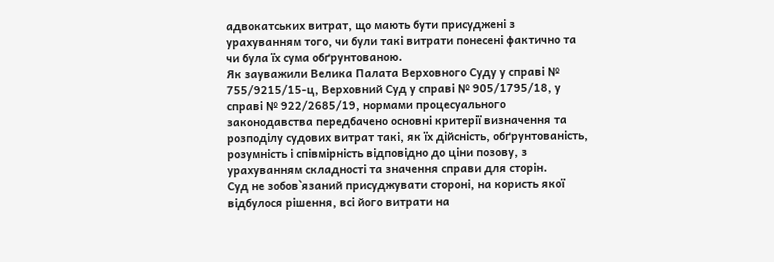адвокатських витрат, що мають бути присуджені з урахуванням того, чи були такі витрати понесені фактично та чи була їх сума обґрунтованою.
Як зауважили Велика Палата Верховного Суду у справі № 755/9215/15-ц, Верховний Суд у справі № 905/1795/18, у справі № 922/2685/19, нормами процесуального законодавства передбачено основні критерії визначення та розподілу судових витрат такі, як їх дійсність, обґрунтованість, розумність і співмірність відповідно до ціни позову, з урахуванням складності та значення справи для сторін.
Суд не зобов`язаний присуджувати стороні, на користь якої відбулося рішення, всі його витрати на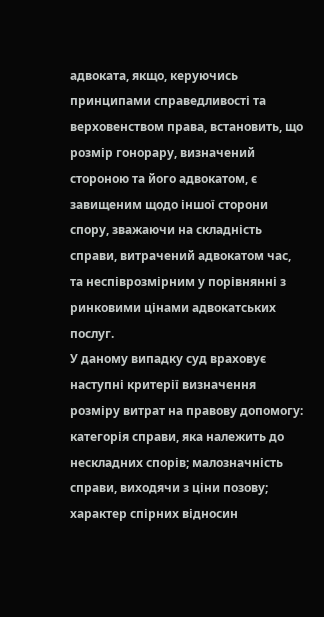адвоката, якщо, керуючись принципами справедливості та верховенством права, встановить, що розмір гонорару, визначений стороною та його адвокатом, є завищеним щодо іншої сторони спору, зважаючи на складність справи, витрачений адвокатом час, та неспіврозмірним у порівнянні з ринковими цінами адвокатських послуг.
У даному випадку суд враховує наступні критерії визначення розміру витрат на правову допомогу: категорія справи, яка належить до нескладних спорів; малозначність справи, виходячи з ціни позову; характер спірних відносин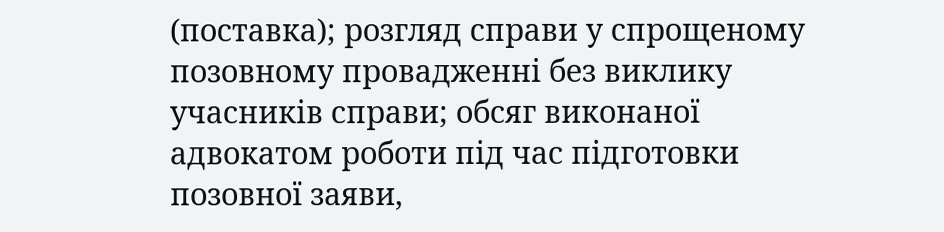(поставка); розгляд справи у спрощеному позовному провадженні без виклику учасників справи; обсяг виконаної адвокатом роботи під час підготовки позовної заяви,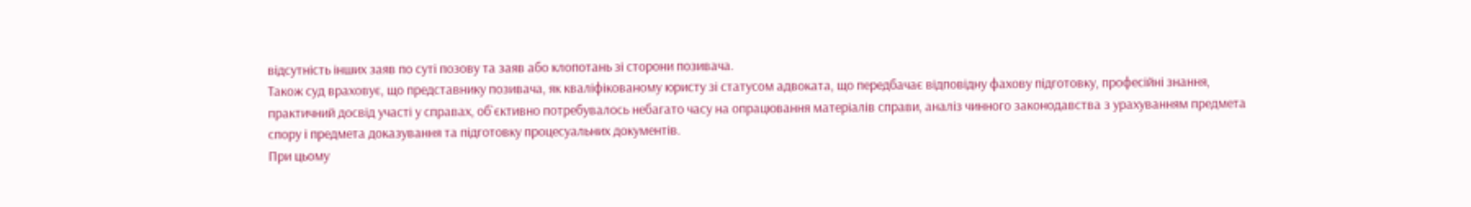відсутність інших заяв по суті позову та заяв або клопотань зі сторони позивача.
Також суд враховує, що представнику позивача, як кваліфікованому юристу зі статусом адвоката, що передбачає відповідну фахову підготовку, професійні знання, практичний досвід участі у справах, об`єктивно потребувалось небагато часу на опрацювання матеріалів справи, аналіз чинного законодавства з урахуванням предмета спору і предмета доказування та підготовку процесуальних документів.
При цьому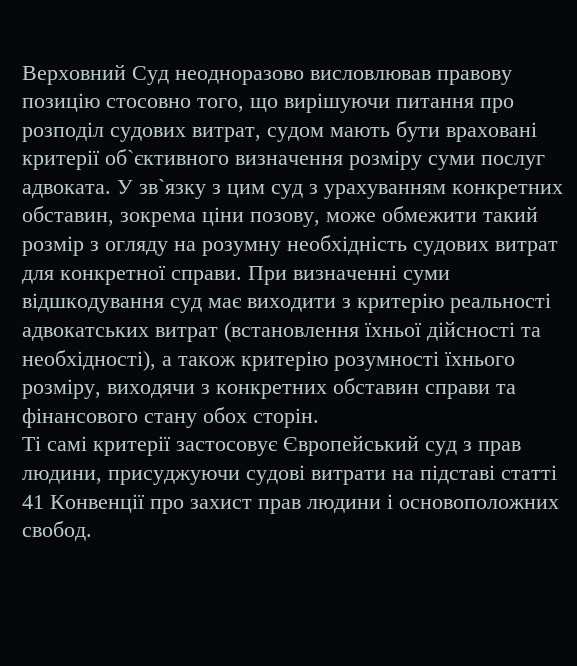Верховний Суд неодноразово висловлював правову позицію стосовно того, що вирішуючи питання про розподіл судових витрат, судом мають бути враховані критерії об`єктивного визначення розміру суми послуг адвоката. У зв`язку з цим суд з урахуванням конкретних обставин, зокрема ціни позову, може обмежити такий розмір з огляду на розумну необхідність судових витрат для конкретної справи. При визначенні суми відшкодування суд має виходити з критерію реальності адвокатських витрат (встановлення їхньої дійсності та необхідності), а також критерію розумності їхнього розміру, виходячи з конкретних обставин справи та фінансового стану обох сторін.
Ті самі критерії застосовує Європейський суд з прав людини, присуджуючи судові витрати на підставі статті 41 Конвенції про захист прав людини і основоположних свобод.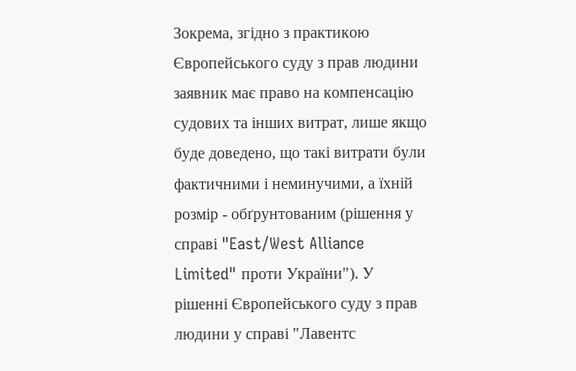Зокрема, згідно з практикою Європейського суду з прав людини заявник має право на компенсацію судових та інших витрат, лише якщо буде доведено, що такі витрати були фактичними і неминучими, а їхній розмір - обґрунтованим (рішення у справі "East/West Alliance Limited" проти України"). У рішенні Європейського суду з прав людини у справі "Лавентс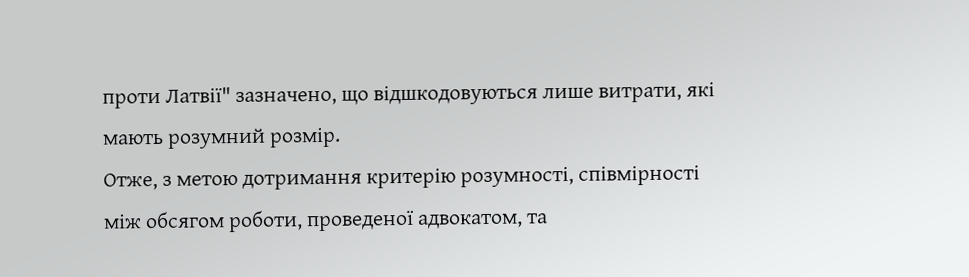проти Латвії" зазначено, що відшкодовуються лише витрати, які мають розумний розмір.
Отже, з метою дотримання критерію розумності, співмірності між обсягом роботи, проведеної адвокатом, та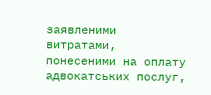заявленими витратами, понесеними на оплату адвокатських послуг,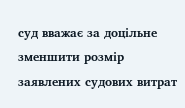суд вважає за доцільне зменшити розмір заявлених судових витрат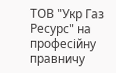ТОВ "Укр Газ Ресурс" на професійну правничу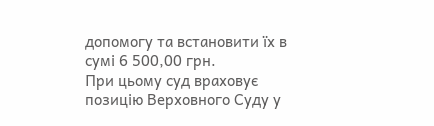допомогу та встановити їх в сумі 6 500,00 грн.
При цьому суд враховує позицію Верховного Суду у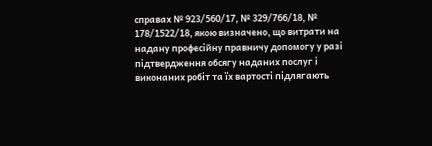справах № 923/560/17, № 329/766/18, № 178/1522/18, якою визначено, що витрати на надану професійну правничу допомогу у разі підтвердження обсягу наданих послуг і виконаних робіт та їх вартості підлягають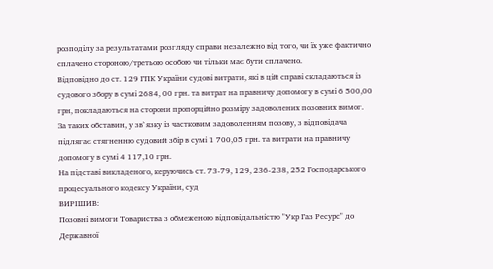розподілу за результатами розгляду справи незалежно від того, чи їх уже фактично сплачено стороною/третьою особою чи тільки має бути сплачено.
Відповідно до ст. 129 ГПК України судові витрати, які в цій справі складаються із судового збору в сумі 2684, 00 грн. та витрат на правничу допомогу в сумі 6 500,00 грн, покладаються на сторони пропорційно розміру задоволених позовних вимог.
За таких обставин, у зв`язку із частковим задоволенням позову, з відповідача підлягає стягненню судовий збір в сумі 1 700,05 грн. та витрати на правничу допомогу в сумі 4 117,10 грн.
На підставі викладеного, керуючись ст. 73-79, 129, 236-238, 252 Господарського процесуального кодексу України, суд
ВИРІШИВ:
Позовні вимоги Товариства з обмеженою відповідальністю "Укр Газ Ресурс" до Державної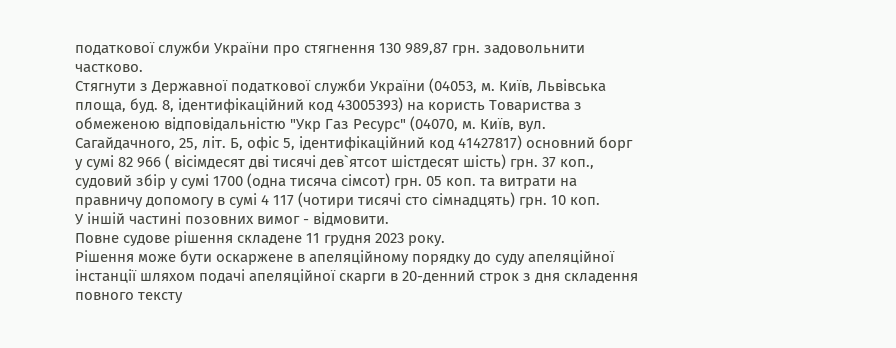податкової служби України про стягнення 130 989,87 грн. задовольнити частково.
Стягнути з Державної податкової служби України (04053, м. Київ, Львівська площа, буд. 8, ідентифікаційний код 43005393) на користь Товариства з обмеженою відповідальністю "Укр Газ Ресурс" (04070, м. Київ, вул. Сагайдачного, 25, літ. Б, офіс 5, ідентифікаційний код 41427817) основний борг у сумі 82 966 ( вісімдесят дві тисячі дев`ятсот шістдесят шість) грн. 37 коп., судовий збір у сумі 1700 (одна тисяча сімсот) грн. 05 коп. та витрати на правничу допомогу в сумі 4 117 (чотири тисячі сто сімнадцять) грн. 10 коп.
У іншій частині позовних вимог - відмовити.
Повне судове рішення складене 11 грудня 2023 року.
Рішення може бути оскаржене в апеляційному порядку до суду апеляційної інстанції шляхом подачі апеляційної скарги в 20-денний строк з дня складення повного тексту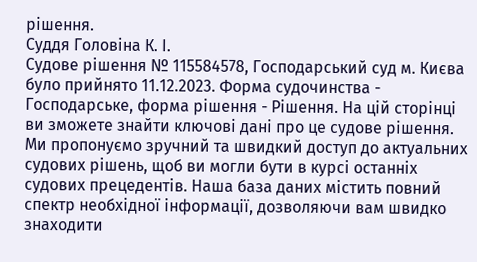рішення.
Суддя Головіна К. І.
Судове рішення № 115584578, Господарський суд м. Києва було прийнято 11.12.2023. Форма судочинства - Господарське, форма рішення - Рішення. На цій сторінці ви зможете знайти ключові дані про це судове рішення. Ми пропонуємо зручний та швидкий доступ до актуальних судових рішень, щоб ви могли бути в курсі останніх судових прецедентів. Наша база даних містить повний спектр необхідної інформації, дозволяючи вам швидко знаходити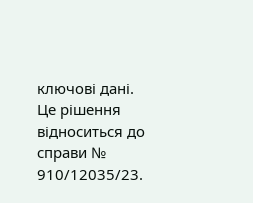ключові дані.
Це рішення відноситься до справи № 910/12035/23.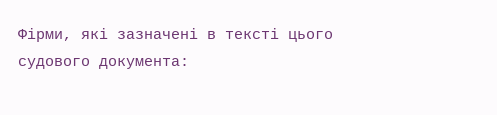Фірми, які зазначені в тексті цього судового документа: